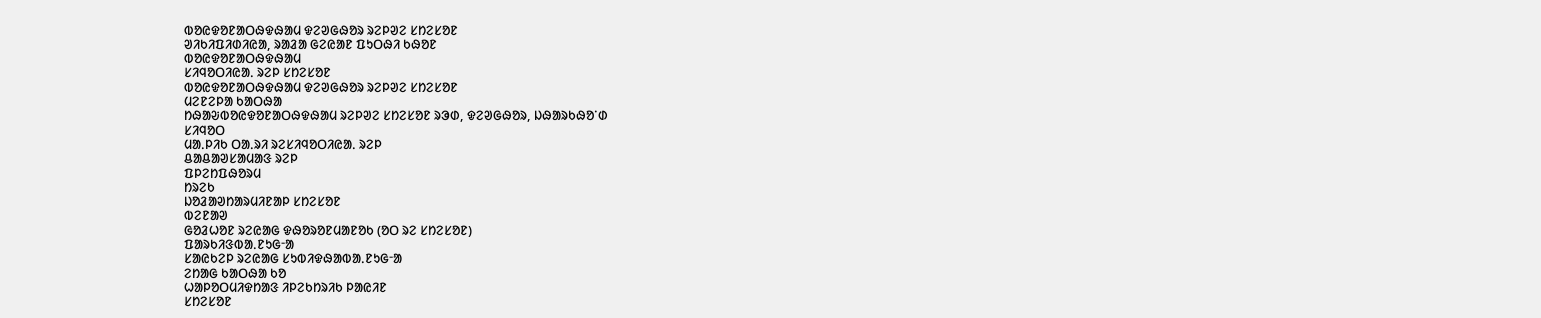ᱵᱚᱭᱫᱚᱱᱟᱛᱷᱫᱷᱟᱢ ᱫᱮᱣᱜᱷᱚᱨ ᱨᱮᱞᱣᱮ ᱥᱴᱮᱥᱚᱱ
ᱣᱤᱠᱤᱯᱤᱰᱤᱭᱟ, ᱨᱟᱲᱟ ᱜᱮᱭᱟᱱ ᱯᱩᱛᱷᱤ ᱠᱷᱚᱱ
ᱵᱚᱭᱫᱚᱱᱟᱛᱷᱫᱷᱟᱢ
ᱥᱤᱧᱚᱛᱤᱭᱟᱹ ᱨᱮᱞ ᱥᱴᱮᱥᱚᱱ
ᱵᱚᱭᱫᱚᱱᱟᱛᱷᱫᱷᱟᱢ ᱫᱮᱣᱜᱷᱚᱨ ᱨᱮᱞᱣᱮ ᱥᱴᱮᱥᱚᱱ
ᱢᱮᱱᱮᱞᱟ ᱠᱟᱛᱷᱟ
ᱴᱷᱟᱶᱵᱚᱭᱫᱚᱱᱟᱛᱷᱫᱷᱟᱢ ᱨᱮᱞᱣᱮ ᱥᱴᱮᱥᱚᱱ ᱨᱳᱰ, ᱫᱮᱣᱜᱷᱚᱨ, ᱡᱷᱟᱨᱠᱷᱚᱸᱰ
ᱥᱤᱧᱚᱛ
ᱢᱟᱹᱞᱤᱠ ᱛᱟᱹᱨᱤ ᱨᱮᱥᱤᱧᱚᱛᱤᱭᱟᱹ ᱨᱮᱞ
ᱪᱟᱪᱟᱣᱥᱟᱢᱟᱝ ᱨᱮᱞ
ᱯᱞᱮᱴᱯᱷᱚᱨᱢ
ᱴᱨᱮᱠ
ᱡᱚᱲᱟᱣᱴᱟᱨᱢᱤᱱᱟᱞ ᱥᱴᱮᱥᱚᱱ
ᱵᱮᱱᱟᱣ
ᱜᱚᱲᱦᱚᱱ ᱨᱮᱭᱟᱜ ᱫᱷᱚᱨᱚᱱᱢᱟᱱᱚᱠ (ᱚᱛ ᱨᱮ ᱥᱴᱮᱥᱚᱱ)
ᱯᱟᱨᱠᱤᱝᱵᱟᱹᱱᱩᱜᱼᱟ
ᱥᱟᱭᱠᱮᱞ ᱨᱮᱭᱟᱜ ᱥᱩᱵᱤᱫᱷᱟᱵᱟᱹᱱᱩᱜᱼᱟ
ᱮᱴᱟᱜ ᱠᱟᱛᱷᱟ ᱠᱚ
ᱦᱟᱞᱚᱛᱢᱤᱫᱴᱟᱝ ᱤᱞᱮᱠᱴᱨᱤᱠ ᱞᱟᱭᱤᱱ
ᱥᱴᱮᱥᱚᱱ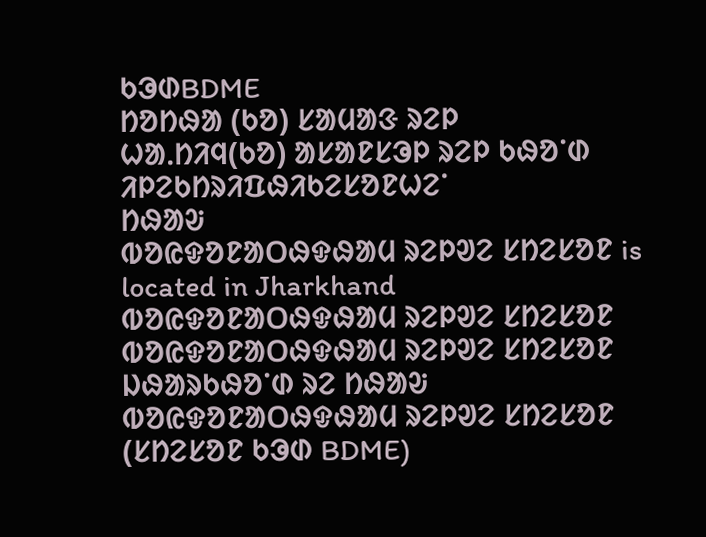ᱠᱳᱰBDME
ᱴᱚᱴᱷᱟ (ᱠᱚ) ᱥᱟᱢᱟᱝ ᱨᱮᱞ
ᱦᱟᱹᱴᱤᱧ(ᱠᱚ) ᱟᱥᱟᱱᱥᱳᱞ ᱨᱮᱞ ᱠᱷᱚᱸᱰ
ᱤᱞᱮᱠᱴᱨᱤᱯᱷᱤᱠᱮᱥᱚᱱᱦᱮᱸ
ᱴᱷᱟᱶ
ᱵᱚᱭᱫᱚᱱᱟᱛᱷᱫᱷᱟᱢ ᱨᱮᱞᱣᱮ ᱥᱴᱮᱥᱚᱱ is located in Jharkhand
ᱵᱚᱭᱫᱚᱱᱟᱛᱷᱫᱷᱟᱢ ᱨᱮᱞᱣᱮ ᱥᱴᱮᱥᱚᱱ
ᱵᱚᱭᱫᱚᱱᱟᱛᱷᱫᱷᱟᱢ ᱨᱮᱞᱣᱮ ᱥᱴᱮᱥᱚᱱ
ᱡᱷᱟᱨᱠᱷᱚᱸᱰ ᱨᱮ ᱴᱷᱟᱶ
ᱵᱚᱭᱫᱚᱱᱟᱛᱷᱫᱷᱟᱢ ᱨᱮᱞᱣᱮ ᱥᱴᱮᱥᱚᱱ (ᱥᱴᱮᱥᱚᱱ ᱠᱳᱰ BDME)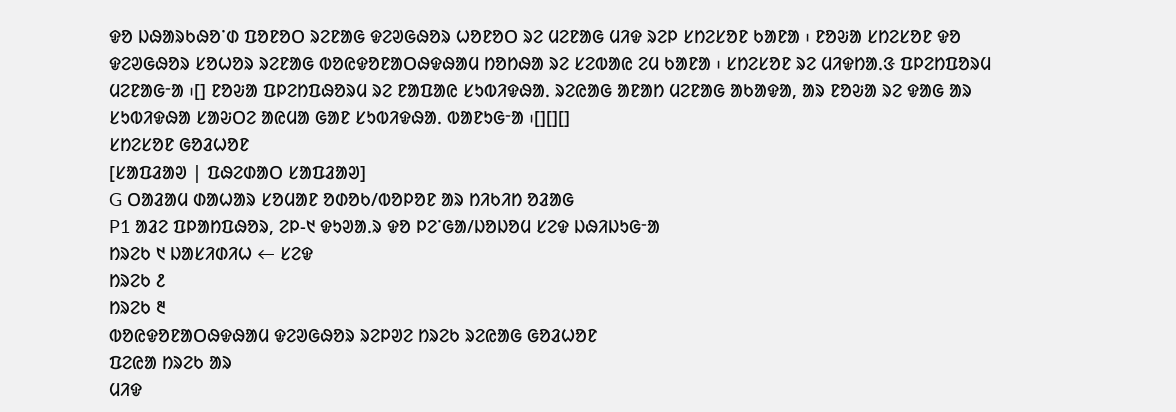ᱫᱚ ᱡᱷᱟᱨᱠᱷᱚᱸᱰ ᱯᱚᱱᱚᱛ ᱨᱮᱱᱟᱜ ᱫᱮᱣᱜᱷᱚᱨ ᱦᱚᱱᱚᱛ ᱨᱮ ᱢᱮᱱᱟᱜ ᱢᱤᱫ ᱨᱮᱞ ᱥᱴᱮᱥᱚᱱ ᱠᱟᱱᱟ ᱾ ᱱᱚᱶᱟ ᱥᱴᱮᱥᱚᱱ ᱫᱚ ᱫᱮᱣᱜᱷᱚᱨ ᱥᱚᱦᱚᱨ ᱨᱮᱱᱟᱜ ᱵᱚᱭᱫᱚᱱᱟᱛᱷᱫᱷᱟᱢ ᱴᱚᱴᱷᱟ ᱨᱮ ᱥᱮᱵᱟᱭ ᱮᱢ ᱠᱟᱱᱟ ᱾ ᱥᱴᱮᱥᱚᱱ ᱨᱮ ᱢᱤᱫᱴᱟᱹᱝ ᱯᱞᱮᱴᱯᱚᱨᱢ ᱢᱮᱱᱟᱜᱼᱟ ᱾[] ᱱᱚᱶᱟ ᱯᱞᱮᱴᱯᱷᱚᱨᱢ ᱨᱮ ᱱᱟᱯᱟᱭ ᱥᱩᱵᱤᱫᱷᱟᱹ ᱨᱮᱭᱟᱜ ᱟᱱᱟᱴ ᱢᱮᱱᱟᱜ ᱟᱠᱟᱫᱟ, ᱟᱨ ᱱᱚᱶᱟ ᱨᱮ ᱫᱟᱜ ᱟᱨ ᱥᱩᱵᱤᱫᱷᱟ ᱥᱟᱶᱛᱮ ᱟᱭᱢᱟ ᱜᱟᱱ ᱥᱩᱵᱤᱫᱷᱟᱹ ᱵᱟᱱᱩᱜᱼᱟ ᱾[][][]
ᱥᱴᱮᱥᱚᱱ ᱜᱚᱲᱦᱚᱱ
[ᱥᱟᱯᱲᱟᱣ | ᱯᱷᱮᱰᱟᱛ ᱥᱟᱯᱲᱟᱣ]
G ᱛᱟᱲᱟᱢ ᱰᱟᱦᱟᱨ ᱥᱚᱢᱟᱱ ᱚᱰᱚᱠ/ᱵᱚᱞᱚᱱ ᱟᱨ ᱴᱤᱠᱤᱴ ᱚᱲᱟᱜ
P1 ᱟᱲᱮ ᱯᱞᱟᱴᱯᱷᱚᱨ, ᱮᱞ-᱑ ᱫᱩᱣᱟᱹᱨ ᱫᱚ ᱞᱮᱸᱜᱟ/ᱡᱚᱡᱚᱢ ᱥᱮᱫ ᱡᱷᱤᱡᱩᱜᱼᱟ
ᱴᱨᱮᱠ ᱑ ᱡᱟᱥᱤᱰᱤᱦ ← ᱥᱮᱫ
ᱴᱨᱮᱠ ᱒
ᱴᱨᱮᱠ ᱓
ᱵᱚᱭᱫᱚᱱᱟᱛᱷᱫᱷᱟᱢ ᱫᱮᱣᱜᱷᱚᱨ ᱨᱮᱞᱣᱮ ᱴᱨᱮᱠ ᱨᱮᱭᱟᱜ ᱜᱚᱲᱦᱚᱱ
ᱯᱮᱭᱟ ᱴᱨᱮᱠ ᱟᱨ
ᱢᱤᱫ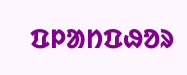ᱯᱞᱟᱴᱯᱷᱚᱨ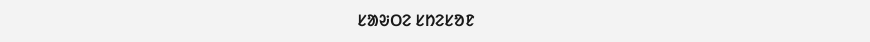ᱥᱟᱶᱛᱮ ᱥᱴᱮᱥᱚᱱ